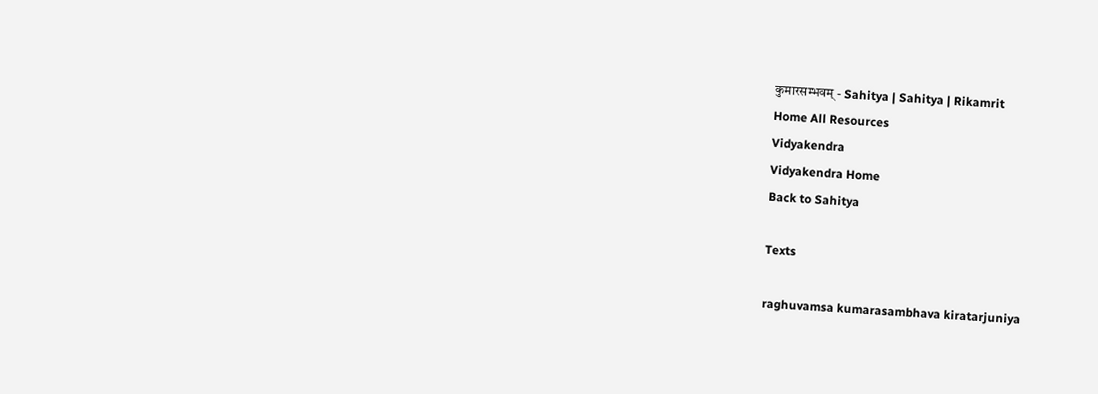कुमारसम्भवम् - Sahitya | Sahitya | Rikamrit
Home All Resources
Vidyakendra
Vidyakendra Home
Back to Sahitya

Texts

raghuvamsa kumarasambhava kiratarjuniya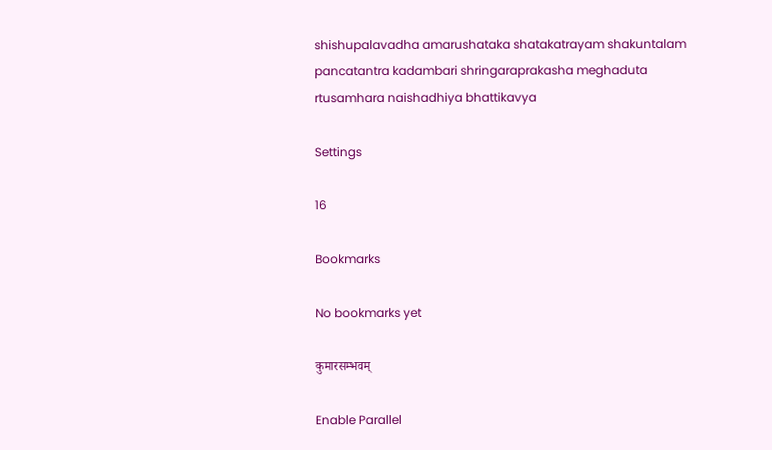shishupalavadha amarushataka shatakatrayam shakuntalam pancatantra kadambari shringaraprakasha meghaduta rtusamhara naishadhiya bhattikavya

Settings

16

Bookmarks

No bookmarks yet

कुमारसम्भवम्

Enable Parallel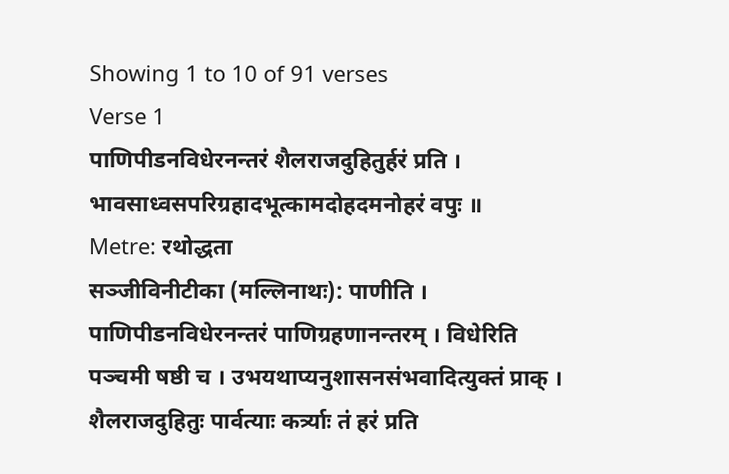Showing 1 to 10 of 91 verses
Verse 1
पाणिपीडनविधेरनन्तरं शैलराजदुहितुर्हरं प्रति । भावसाध्वसपरिग्रहादभूत्कामदोहदमनोहरं वपुः ॥
Metre: रथोद्धता
सञ्जीविनीटीका (मल्लिनाथः): पाणीति । पाणिपीडनविधेरनन्तरं पाणिग्रहणानन्तरम् । विधेरिति पञ्चमी षष्ठी च । उभयथाप्यनुशासनसंभवादित्युक्तं प्राक् । शैलराजदुहितुः पार्वत्याः कर्त्र्याः तं हरं प्रति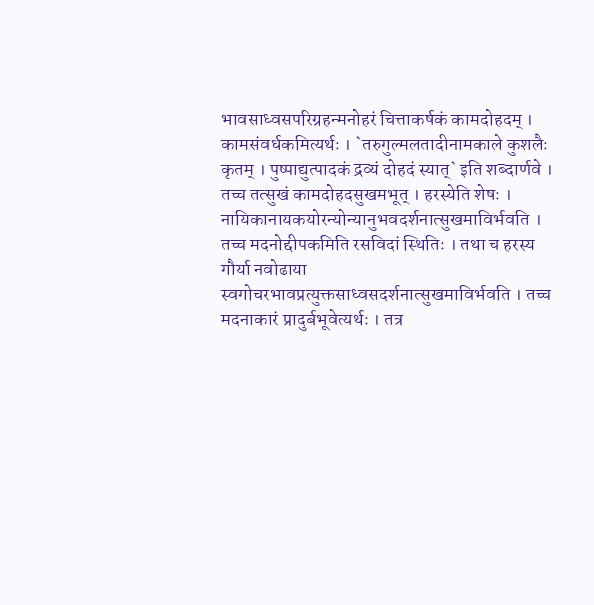भावसाध्वसपरिग्रहन्मनोहरं चित्ताकर्षकं कामदोहदम् । कामसंवर्धकमित्यर्थः । `तरुगुल्मलतादीनामकाले कुशलैः कृतम् । पुष्पाद्युत्पादकं द्रव्यं दोहदं स्यात्` इति शब्दार्णवे । तच्च तत्सुखं कामदोहदसुखमभूत् । हरस्येति शेषः । नायिकानायकयोरन्योन्यानुभवदर्शनात्सुखमाविर्भवति । तच्च मदनोद्दीपकमिति रसविदां स्थितिः । तथा च हरस्य गौर्या नवोढाया स्वगोचरभावप्रत्युक्तसाध्वसदर्शनात्सुखमाविर्भवति । तच्च मदनाकारं प्रादुर्बभूवेत्यर्थः । तत्र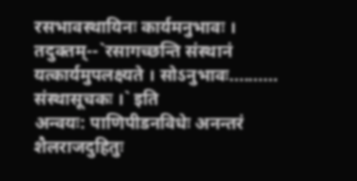रसभावस्थायिनः कार्यमनुभावः । तदुक्तम्--`रसागच्छन्ति संस्थानं यत्कार्यमुपलक्ष्यते । सोऽनुभावः.......... संस्थासूचकः ।` इति
अन्वयः: पाणिपीडनविधेः अनन्तरं शैलराजदुहितुः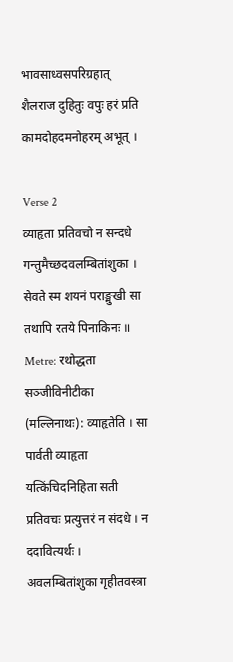भावसाध्वसपरिग्रहात् शैलराज दुहितुः वपुः हरं प्रति कामदोहदमनोहरम् अभूत् ।

Verse 2
व्याहृता प्रतिवचो न सन्दधे गन्तुमैच्छदवलम्बितांशुका । सेवते स्म शयनं पराङ्मुखी सा तथापि रतये पिनाकिनः ॥
Metre: रथोद्धता
सञ्जीविनीटीका (मल्लिनाथः): व्याहृतेति । सा पार्वती व्याहृता यत्किंचिदनिहिता सती प्रतिवचः प्रत्युत्तरं न संदधे । न ददावित्यर्थः । अवलम्बितांशुका गृहीतवस्त्रा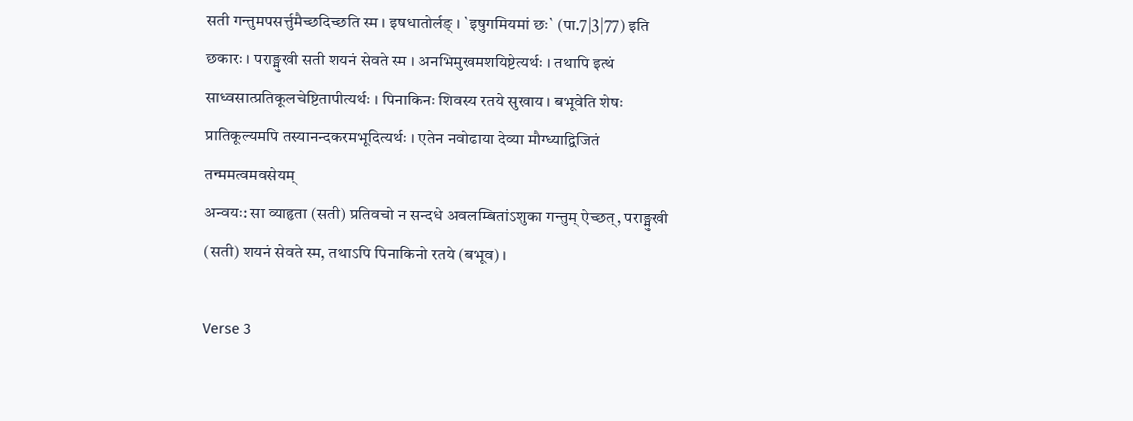सती गन्तुमपसर्त्तुमैच्छदिच्छति स्म । इषधातोर्लङ् । `इषुगमियमां छः` (पा.7|3|77) इति छकारः । पराङ्मुखी सती शयनं सेवते स्म । अनभिमुखमशयिष्टेत्यर्थः । तथापि इत्थं साध्वसात्प्रतिकूलचेष्टितापीत्यर्थः । पिनाकिनः शिवस्य रतये सुखाय । बभूवेति शेषः प्रातिकूल्यमपि तस्यानन्दकरमभूदित्यर्थः । एतेन नवोढाया देव्या मौग्ध्याद्विजितं तन्ममत्वमवसेयम्
अन्वयः: सा व्याहृता (सती) प्रतिवचो न सन्दधे अवलम्बितांऽशुका गन्तुम् ऐच्छत्, पराङ्मुखी (सती) शयनं सेवते स्म, तथाऽपि पिनाकिनो रतये (बभूव) ।

Verse 3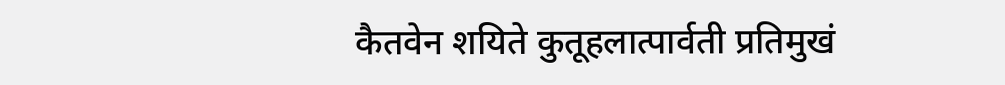कैतवेन शयिते कुतूहलात्पार्वती प्रतिमुखं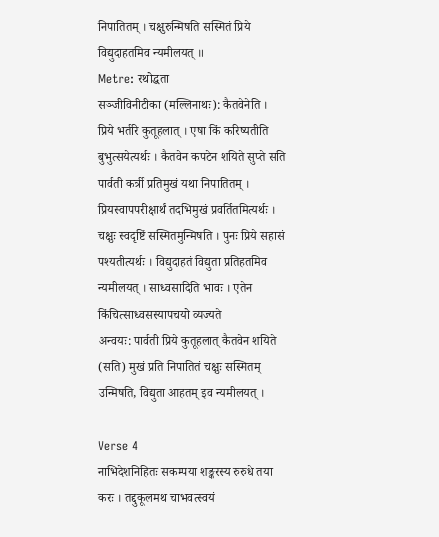निपातितम् । चक्षुरुन्मिषति सस्मितं प्रिये विद्युदाहतमिव न्यमीलयत् ॥
Metre: रथोद्धता
सञ्जीविनीटीका (मल्लिनाथः): कैतवेनेति । प्रिये भर्तरि कुतूहलात् । एषा किं करिष्यतीति बुभुत्सयेत्यर्थः । कैतवेन कपटेन शयिते सुप्ते सति पार्वती कर्त्री प्रतिमुखं यथा निपातितम् । प्रियस्वापपरीक्षार्थं तदभिमुखं प्रवर्तितमित्यर्थः । चक्षुः स्वदृष्टिं सस्मितमुन्मिषति । पुनः प्रिये सहासं पश्यतीत्यर्थः । विद्युदाहतं विद्युता प्रतिहतमिव न्यमीलयत् । साध्वसादिति भावः । एतेन किंचित्साध्वसस्यापचयो व्यज्यते
अन्वयः: पार्वती प्रिये कुतूहलात् कैतवेन शयिते (सति) मुखं प्रति निपातितं चक्षुः सस्मितम् उन्मिषति, विद्युता आहतम् इव न्यमीलयत् ।

Verse 4
नाभिदेशनिहितः सकम्पया शङ्करस्य रुरुधे तया करः । तद्दुकूलमथ चाभवत्स्वयं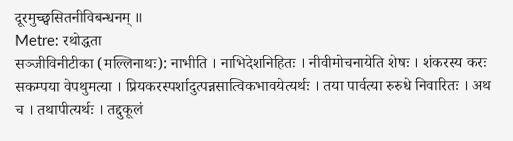दूरमुच्छ्वसितनीविबन्धनम् ॥
Metre: रथोद्धता
सञ्जीविनीटीका (मल्लिनाथः): नाभीति । नाभिदेशनिहितः । नीवीमोचनायेति शेषः । शंकरस्य करः सकम्पया वेपथुमत्या । प्रियकरस्पर्शादुत्पन्नसात्विकभावयेत्यर्थः । तया पार्वत्या रुरुधे निवारितः । अथ च । तथापीत्यर्थः । तद्दुकूलं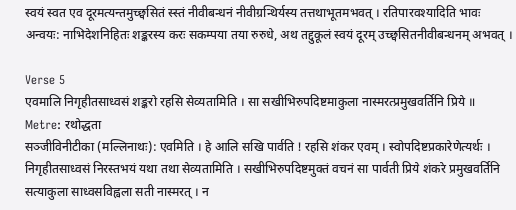स्वयं स्वत एव दूरमत्यन्तमुच्छ्वसितं स्स्तं नीवीबन्धनं नीवीग्रन्थिर्यस्य तत्तथाभूतमभवत् । रतिपारवश्यादिति भावः
अन्वयः: नाभिदेशनिहितः शङ्करस्य करः सकम्पया तया रुरुधे, अथ तद्दुकूलं स्वयं दूरम् उच्छ्वसितनीवीबन्धनम् अभवत् ।

Verse 5
एवमालि निगृहीतसाध्वसं शङ्करो रहसि सेव्यतामिति । सा सखीभिरुपदिष्टमाकुला नास्मरत्प्रमुखवर्तिनि प्रिये ॥
Metre: रथोद्धता
सञ्जीविनीटीका (मल्लिनाथः): एवमिति । हे आलि सखि पार्वति ! रहसि शंकर एवम् । स्वोपदिष्टप्रकारेणेत्यर्थः । निगृहीतसाध्वसं निरस्तभयं यथा तथा सेव्यतामिति । सखीभिरुपदिष्टमुक्तं वचनं सा पार्वती प्रिये शंकरे प्रमुखवर्तिनि सत्याकुला साध्वसविह्वला सती नास्मरत् । न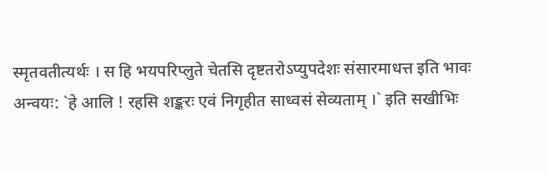स्मृतवतीत्यर्थः । स हि भयपरिप्लुते चेतसि दृष्टतरोऽप्युपदेशः संसारमाधत्त इति भावः
अन्वयः: `हे आलि ! रहसि शङ्करः एवं निगृहीत साध्वसं सेव्यताम् ।` इति सखीभिः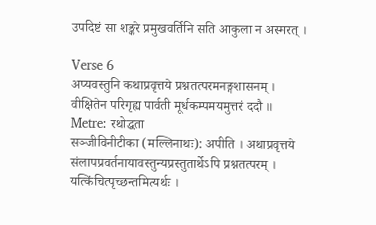उपदिष्टं सा शङ्करे प्रमुखवर्तिनि सति आकुला न अस्मरत् ।

Verse 6
अप्यवस्तुनि कथाप्रवृत्तये प्रश्नतत्परमनङ्गशासनम् । वीक्षितेन परिगृह्य पार्वती मूर्धकम्पमयमुत्तरं ददौ ॥
Metre: रथोद्धता
सञ्जीविनीटीका (मल्लिनाथः): अपीति । अथाप्रवृत्तये संलापप्रवर्तनायावस्तुन्यप्रस्तुतार्थेऽपि प्रश्नतत्परम् । यत्किंचित्पृच्छन्तमित्यर्थः ।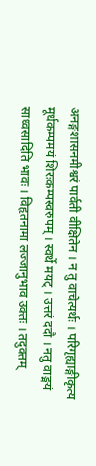अनङ्गशासनमीश्वरं पार्वती वीक्षितेन । न तु वाचेत्यर्थः । परिगृह्याङ्गीकृत्य मूर्धकम्पमयं शिरःकम्पस्वरुपम् । स्वर्थे मयट् । उत्तरं ददौ । नतु वाङ्मयं साध्वसादिति भावः । विहृतनामा लज्जानुभाव उक्तः । तदुक्तम्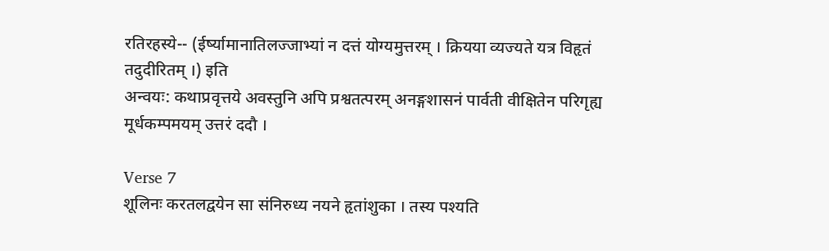रतिरहस्ये-- (ईर्ष्यामानातिलज्जाभ्यां न दत्तं योग्यमुत्तरम् । क्रियया व्यज्यते यत्र विहृतं तदुदीरितम् ।) इति
अन्वयः: कथाप्रवृत्तये अवस्तुनि अपि प्रश्वतत्परम् अनङ्गशासनं पार्वती वीक्षितेन परिगृह्य मूर्धकम्पमयम् उत्तरं ददौ ।

Verse 7
शूलिनः करतलद्वयेन सा संनिरुध्य नयने हृतांशुका । तस्य पश्यति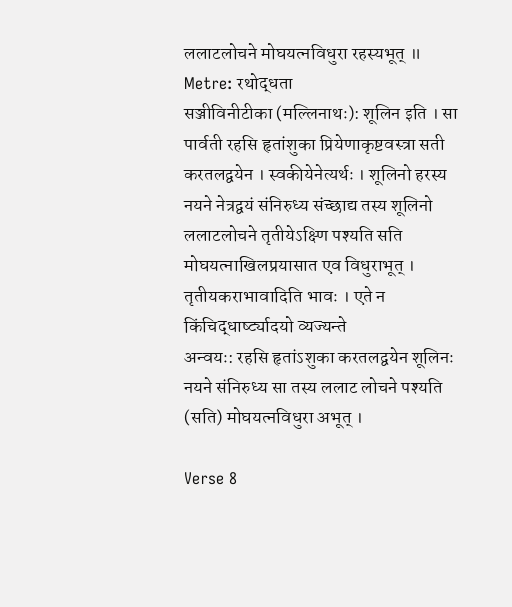ललाटलोचने मोघयत्नविधुरा रहस्यभूत् ॥
Metre: रथोद्धता
सञ्जीविनीटीका (मल्लिनाथः): शूलिन इति । सा पार्वती रहसि हृतांशुका प्रियेणाकृष्टवस्त्रा सती करतलद्वयेन । स्वकीयेनेत्यर्थः । शूलिनो हरस्य नयने नेत्रद्वयं संनिरुध्य संच्छाद्य तस्य शूलिनो ललाटलोचने तृतीयेऽक्ष्णि पश्यति सति मोघयत्नाखिलप्रयासात एव विधुराभूत् । तृतीयकराभावादिति भावः । एते न किंचिद्धार्ष्ट्यादयो व्यज्यन्ते
अन्वयः: रहसि हृतांऽशुका करतलद्वयेन शूलिनः नयने संनिरुध्य सा तस्य ललाट लोचने पश्यति (सति) मोघयत्नविधुरा अभूत् ।

Verse 8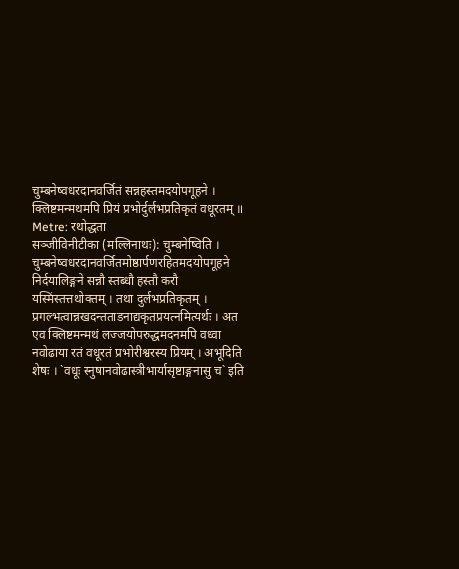चुम्बनेष्वधरदानवर्जितं सन्नहस्तमदयोपगूहने । क्लिष्टमन्मथमपि प्रियं प्रभोर्दुर्लभप्रतिकृतं वधूरतम् ॥
Metre: रथोद्धता
सञ्जीविनीटीका (मल्लिनाथः): चुम्बनेष्विति । चुम्बनेष्वधरदानवर्जितमोष्ठार्पणरहितमदयोपगूहने निर्दयालिङ्गने सन्नौ स्तब्धौ हस्तौ करौ यस्मिंस्तत्तथोक्तम् । तथा दुर्लभप्रतिकृतम् । प्रगल्भत्वान्नखदन्तताडनाद्यकृतप्रयत्नमित्यर्थः । अत एव क्लिष्टमन्मथं लज्जयोपरुद्धमदनमपि वध्वा नवोढाया रतं वधूरतं प्रभोरीश्वरस्य प्रियम् । अभूदिति शेषः । `वधूः स्नुषानवोढास्त्रीभार्यासृष्टाङ्गनासु च` इति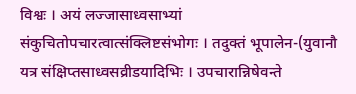विश्वः । अयं लज्जासाध्वसाभ्यां संकुचितोपचारत्वात्संक्लिष्टसंभोगः । तदुक्तं भूपालेन-(युवानौ यत्र संक्षिप्तसाध्वसव्रीडयादिभिः । उपचारान्निषेवन्ते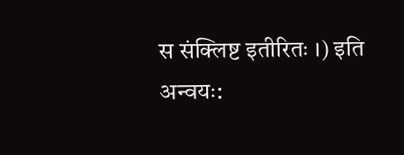स संक्लिष्ट इतीरितः ।) इति
अन्वयः: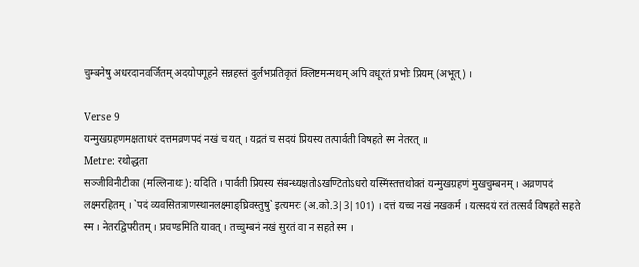चुम्बनेषु अधरदानवर्जितम् अदयोपगूहने सन्नहस्तं दुर्लभप्रतिकृतं क्लिष्टमन्मथम् अपि वधूरतं प्रभोः प्रियम् (अभूत्) ।

Verse 9
यन्मुखग्रहणमक्षताधरं दत्तमव्रणपदं नखं च यत् । यद्रतं च सदयं प्रियस्य तत्पार्वती विषहते स्म नेतरत् ॥
Metre: रथोद्धता
सञ्जीविनीटीका (मल्लिनाथः): यदिति । पार्वती प्रियस्य संबन्ध्यक्षतोऽखण्टितोऽधरो यस्मिंस्तत्तथोक्तं यन्मुखग्रहणं मुखचुम्बनम् । अव्रणपदं लक्ष्मरहितम् । `पदं व्यवसितत्राणस्थानलक्ष्माङ्घ्रिवस्तुषु` इत्यमरः (अ.को.3|3|101) । दत्तं यच्च नखं नखकर्म । यत्सदयं रतं तत्सर्वं विषहते सहते स्म । नेतरद्विपरीतम् । प्रचण्डमिति यावत् । तच्चुम्बनं नखं सुरतं वा न सहते स्म ।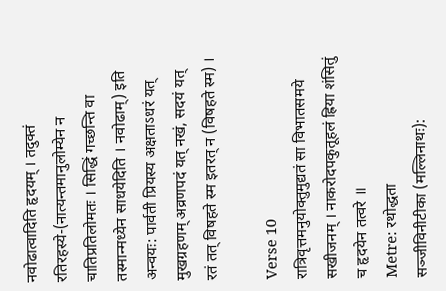नवोढात्वादिति हृदयम् । तदुक्तं रतिरहस्ये-(नात्यन्तमानुलोम्येन न चातिप्रतिलोमतः । सिद्धिं गच्छन्ति वा तस्मान्मध्येन साधयेदिति । नवोढाम्) इति
अन्वयः: पार्वती प्रियस्य अक्षताऽधरं यत् मुखग्रहणम् अव्रणपदं यत् नखं, सदयं यत् रतं तत् विषहते स्म इतरत् न (विषहते स्म) ।

Verse 10
रात्रिवृत्तमनुयोक्तुमुद्यतं सा विभातसमये सखीजनम् । नाकरोदपकुतूहलं ह्रिया शंसितुं च हृदयेन तत्वरे ॥
Metre: रथोद्धता
सञ्जीविनीटीका (मल्लिनाथः):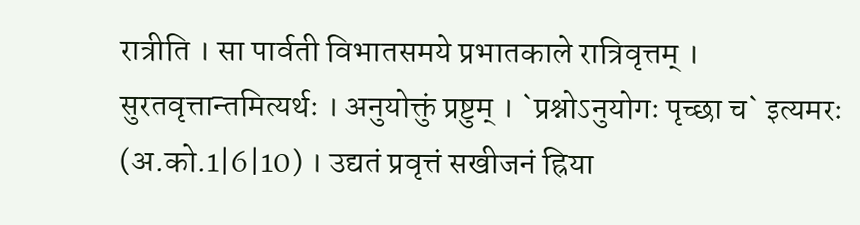रात्रीति । सा पार्वती विभातसमये प्रभातकाले रात्रिवृत्तम् । सुरतवृत्तान्तमित्यर्थः । अनुयोक्तुं प्रष्टुम् । `प्रश्नोऽनुयोगः पृच्छा च` इत्यमरः (अ.को.1|6|10) । उद्यतं प्रवृत्तं सखीजनं ह्रिया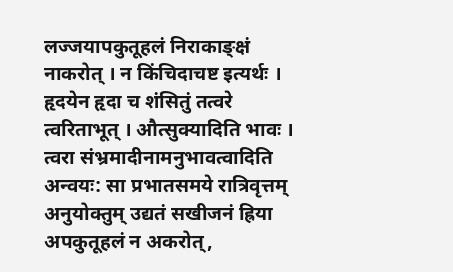लज्जयापकुतूहलं निराकाङ्क्षं नाकरोत् । न किंचिदाचष्ट इत्यर्थः । हृदयेन हृदा च शंसितुं तत्वरे त्वरिताभूत् । औत्सुक्यादिति भावः । त्वरा संभ्रमादीनामनुभावत्वादिति
अन्वयः: सा प्रभातसमये रात्रिवृत्तम् अनुयोक्तुम् उद्यतं सखीजनं ह्रिया अपकुतूहलं न अकरोत्,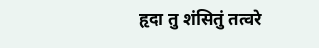हृदा तु शंसितुं तत्वरे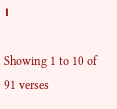।

Showing 1 to 10 of 91 verses